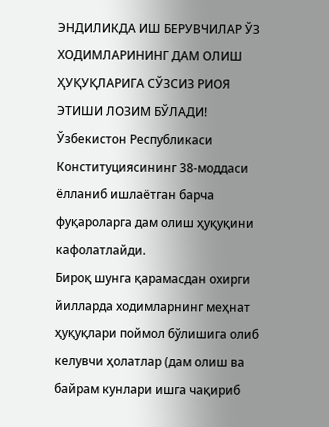ЭНДИЛИКДА ИШ БЕРУВЧИЛАР ЎЗ ХОДИМЛАРИНИНГ ДАМ ОЛИШ ҲУҚУҚЛАРИГА СЎЗСИЗ РИОЯ ЭТИШИ ЛОЗИМ БЎЛАДИ!
Ўзбекистон Республикаси Конституциясининг 38-моддаси ёлланиб ишлаётган барча фуқароларга дам олиш ҳуқуқини кафолатлайди.
Бироқ шунга қарамасдан охирги йилларда ходимларнинг меҳнат ҳуқуқлари поймол бўлишига олиб келувчи ҳолатлар (дам олиш ва байрам кунлари ишга чақириб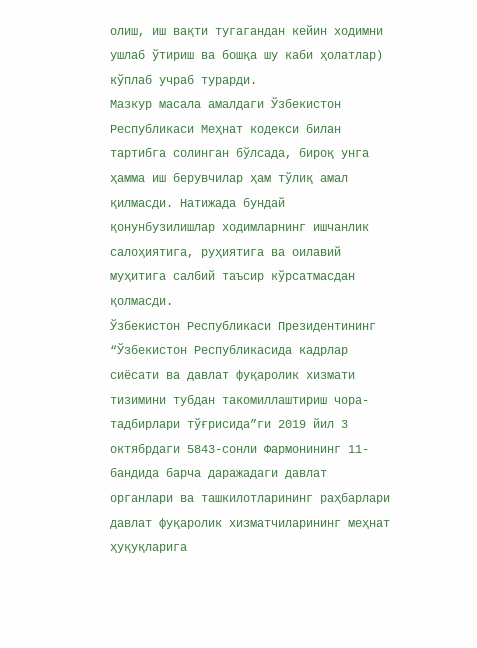олиш, иш вақти тугагандан кейин ходимни ушлаб ўтириш ва бошқа шу каби ҳолатлар) кўплаб учраб турарди.
Мазкур масала амалдаги Ўзбекистон Республикаси Меҳнат кодекси билан тартибга солинган бўлсада, бироқ унга ҳамма иш берувчилар ҳам тўлиқ амал қилмасди. Натижада бундай қонунбузилишлар ходимларнинг ишчанлик салоҳиятига, руҳиятига ва оилавий муҳитига салбий таъсир кўрсатмасдан қолмасди.
Ўзбекистон Республикаси Президентининг “Ўзбекистон Республикасида кадрлар сиёсати ва давлат фуқаролик хизмати тизимини тубдан такомиллаштириш чора-тадбирлари тўғрисида”ги 2019 йил 3 октябрдаги 5843-сонли Фармонининг 11-бандида барча даражадаги давлат органлари ва ташкилотларининг раҳбарлари давлат фуқаролик хизматчиларининг меҳнат ҳуқуқларига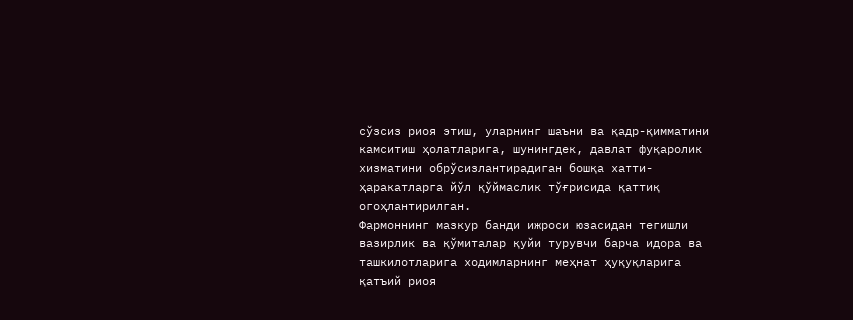сўзсиз риоя этиш, уларнинг шаъни ва қадр-қимматини камситиш ҳолатларига, шунингдек, давлат фуқаролик хизматини обрўсизлантирадиган бошқа хатти-ҳаракатларга йўл қўймаслик тўғрисида қаттиқ огоҳлантирилган.
Фармоннинг мазкур банди ижроси юзасидан тегишли вазирлик ва қўмиталар қуйи турувчи барча идора ва ташкилотларига ходимларнинг меҳнат ҳуқуқларига қатъий риоя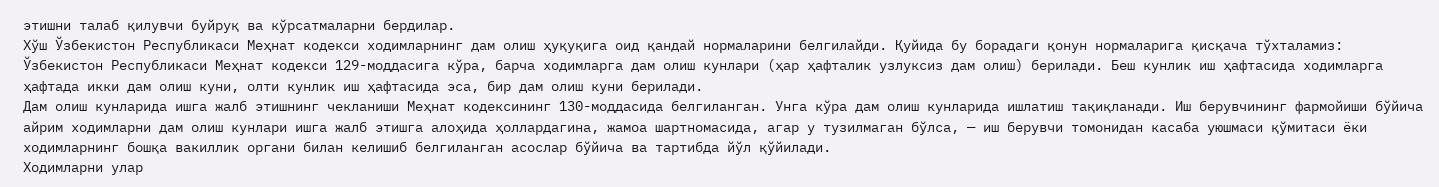этишни талаб қилувчи буйруқ ва кўрсатмаларни бердилар.
Хўш Ўзбекистон Республикаси Меҳнат кодекси ходимларнинг дам олиш ҳуқуқига оид қандай нормаларини белгилайди. Қуйида бу борадаги қонун нормаларига қисқача тўхталамиз:
Ўзбекистон Республикаси Меҳнат кодекси 129-моддасига кўра, барча ходимларга дам олиш кунлари (ҳар ҳафталик узлуксиз дам олиш) берилади. Беш кунлик иш ҳафтасида ходимларга ҳафтада икки дам олиш куни, олти кунлик иш ҳафтасида эса, бир дам олиш куни берилади.
Дам олиш кунларида ишга жалб этишнинг чекланиши Меҳнат кодексининг 130-моддасида белгиланган. Унга кўра дам олиш кунларида ишлатиш тақиқланади. Иш берувчининг фармойиши бўйича айрим ходимларни дам олиш кунлари ишга жалб этишга алоҳида ҳоллардагина, жамоа шартномасида, агар у тузилмаган бўлса, — иш берувчи томонидан касаба уюшмаси қўмитаси ёки ходимларнинг бошқа вакиллик органи билан келишиб белгиланган асослар бўйича ва тартибда йўл қўйилади.
Ходимларни улар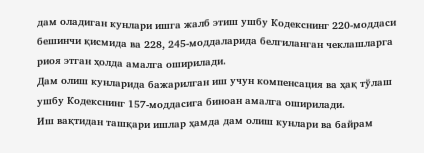дам оладиган кунлари ишга жалб этиш ушбу Кодекснинг 220-моддаси бешинчи қисмида ва 228, 245-моддаларида белгиланган чеклашларга риоя этган ҳолда амалга оширилади.
Дам олиш кунларида бажарилган иш учун компенсация ва ҳақ тўлаш ушбу Кодекснинг 157-моддасига биноан амалга оширилади.
Иш вақтидан ташқари ишлар ҳамда дам олиш кунлари ва байрам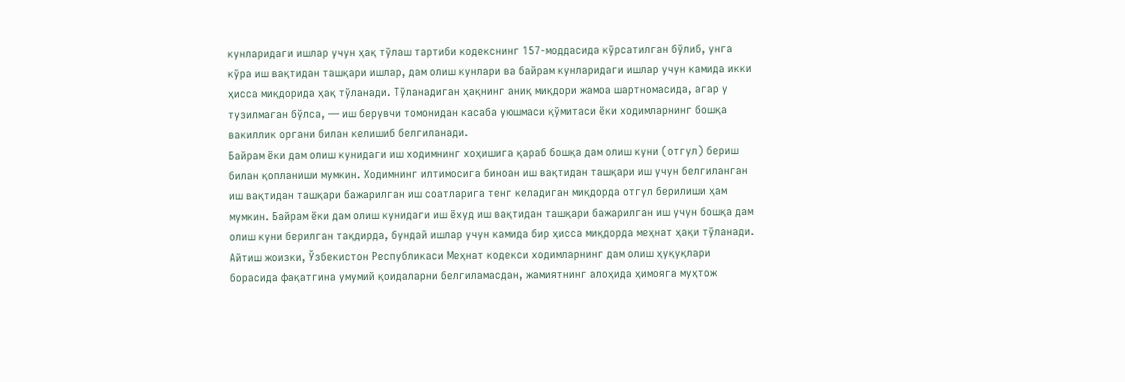кунларидаги ишлар учун ҳақ тўлаш тартиби кодекснинг 157-моддасида кўрсатилган бўлиб, унга кўра иш вақтидан ташқари ишлар, дам олиш кунлари ва байрам кунларидаги ишлар учун камида икки ҳисса миқдорида ҳақ тўланади. Тўланадиган ҳақнинг аниқ миқдори жамоа шартномасида, агар у тузилмаган бўлса, — иш берувчи томонидан касаба уюшмаси қўмитаси ёки ходимларнинг бошқа вакиллик органи билан келишиб белгиланади.
Байрам ёки дам олиш кунидаги иш ходимнинг хоҳишига қараб бошқа дам олиш куни (отгул) бериш билан қопланиши мумкин. Ходимнинг илтимосига биноан иш вақтидан ташқари иш учун белгиланган иш вақтидан ташқари бажарилган иш соатларига тенг келадиган миқдорда отгул берилиши ҳам мумкин. Байрам ёки дам олиш кунидаги иш ёхуд иш вақтидан ташқари бажарилган иш учун бошқа дам олиш куни берилган тақдирда, бундай ишлар учун камида бир ҳисса миқдорда меҳнат ҳақи тўланади.
Айтиш жоизки, Ўзбекистон Республикаси Меҳнат кодекси ходимларнинг дам олиш ҳуқуқлари борасида фақатгина умумий қоидаларни белгиламасдан, жамиятнинг алоҳида ҳимояга муҳтож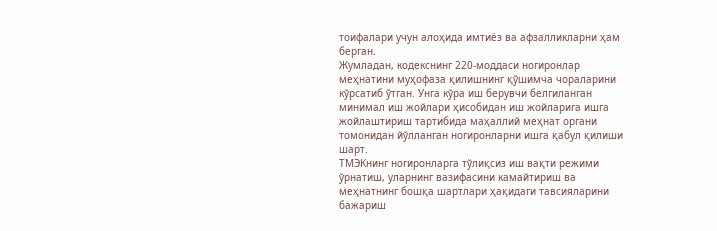тоифалари учун алоҳида имтиёз ва афзалликларни ҳам берган.
Жумладан, кодекснинг 220-моддаси ногиронлар меҳнатини муҳофаза қилишнинг қўшимча чораларини кўрсатиб ўтган. Унга кўра иш берувчи белгиланган минимал иш жойлари ҳисобидан иш жойларига ишга жойлаштириш тартибида маҳаллий меҳнат органи томонидан йўлланган ногиронларни ишга қабул қилиши шарт.
ТМЭКнинг ногиронларга тўлиқсиз иш вақти режими ўрнатиш, уларнинг вазифасини камайтириш ва меҳнатнинг бошқа шартлари ҳақидаги тавсияларини бажариш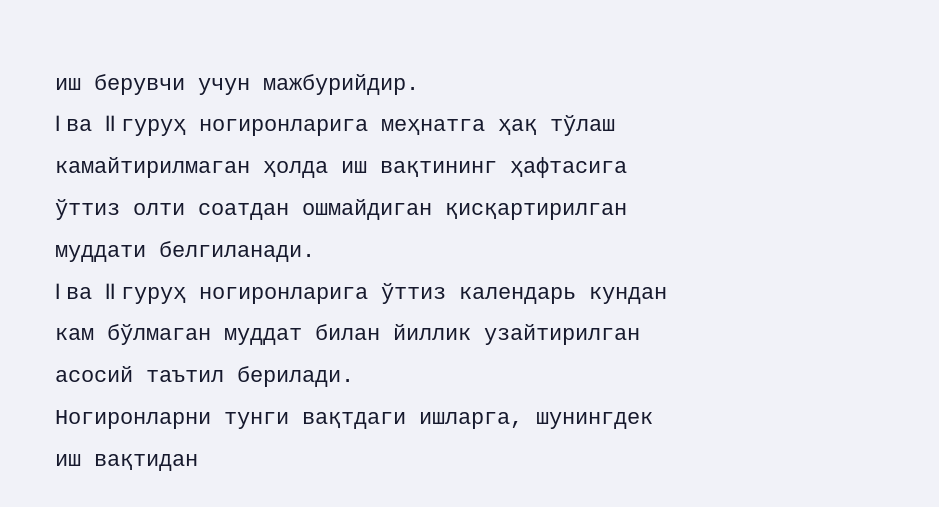иш берувчи учун мажбурийдир.
I ва II гуруҳ ногиронларига меҳнатга ҳақ тўлаш камайтирилмаган ҳолда иш вақтининг ҳафтасига ўттиз олти соатдан ошмайдиган қисқартирилган муддати белгиланади.
I ва II гуруҳ ногиронларига ўттиз календарь кундан кам бўлмаган муддат билан йиллик узайтирилган асосий таътил берилади.
Ногиронларни тунги вақтдаги ишларга, шунингдек иш вақтидан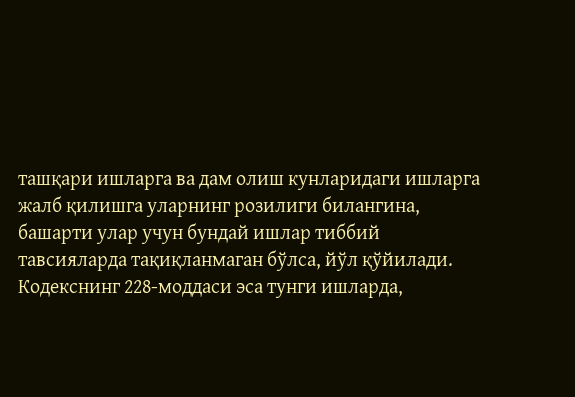ташқари ишларга ва дам олиш кунларидаги ишларга жалб қилишга уларнинг розилиги билангина, башарти улар учун бундай ишлар тиббий тавсияларда тақиқланмаган бўлса, йўл қўйилади.
Кодекснинг 228-моддаси эса тунги ишларда,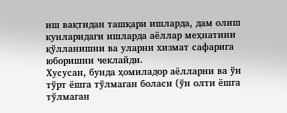иш вақтидан ташқари ишларда, дам олиш кунларидаги ишларда аёллар меҳнатини қўлланишни ва уларни хизмат сафарига юборишни чеклайди.
Хусусан, бунда ҳомиладор аёлларни ва ўн тўрт ёшга тўлмаган боласи (ўн олти ёшга тўлмаган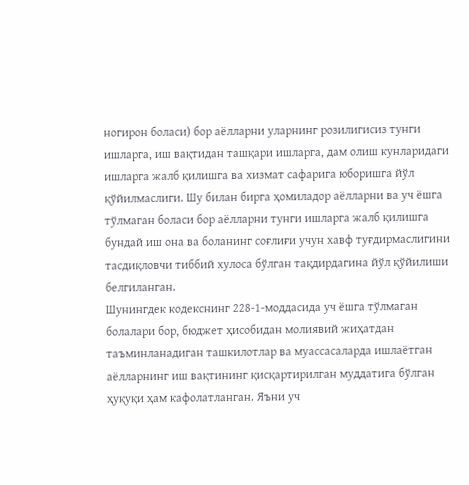ногирон боласи) бор аёлларни уларнинг розилигисиз тунги ишларга, иш вақтидан ташқари ишларга, дам олиш кунларидаги ишларга жалб қилишга ва хизмат сафарига юборишга йўл қўйилмаслиги. Шу билан бирга ҳомиладор аёлларни ва уч ёшга тўлмаган боласи бор аёлларни тунги ишларга жалб қилишга бундай иш она ва боланинг соғлиғи учун хавф туғдирмаслигини тасдиқловчи тиббий хулоса бўлган тақдирдагина йўл қўйилиши белгиланган.
Шунингдек кодекснинг 228-1-моддасида уч ёшга тўлмаган болалари бор, бюджет ҳисобидан молиявий жиҳатдан таъминланадиган ташкилотлар ва муассасаларда ишлаётган аёлларнинг иш вақтининг қисқартирилган муддатига бўлган ҳуқуқи ҳам кафолатланган. Яъни уч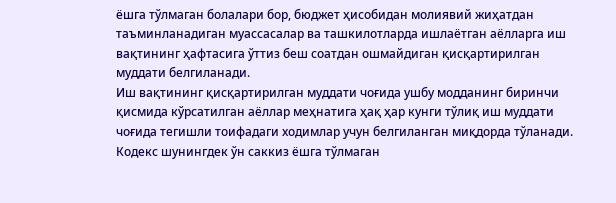ёшга тўлмаган болалари бор, бюджет ҳисобидан молиявий жиҳатдан таъминланадиган муассасалар ва ташкилотларда ишлаётган аёлларга иш вақтининг ҳафтасига ўттиз беш соатдан ошмайдиган қисқартирилган муддати белгиланади.
Иш вақтининг қисқартирилган муддати чоғида ушбу модданинг биринчи қисмида кўрсатилган аёллар меҳнатига ҳақ ҳар кунги тўлиқ иш муддати чоғида тегишли тоифадаги ходимлар учун белгиланган миқдорда тўланади.
Кодекс шунингдек ўн саккиз ёшга тўлмаган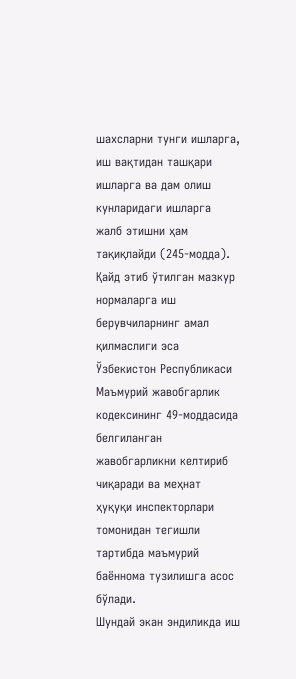шахсларни тунги ишларга, иш вақтидан ташқари ишларга ва дам олиш кунларидаги ишларга жалб этишни ҳам тақиқлайди (245-модда).
Қайд этиб ўтилган мазкур нормаларга иш берувчиларнинг амал қилмаслиги эса Ўзбекистон Республикаси Маъмурий жавобгарлик кодексининг 49-моддасида белгиланган жавобгарликни келтириб чиқаради ва меҳнат ҳуқуқи инспекторлари томонидан тегишли тартибда маъмурий баённома тузилишга асос бўлади.
Шундай экан эндиликда иш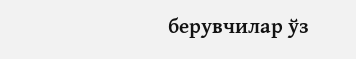берувчилар ўз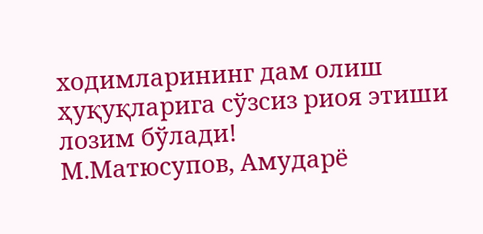ходимларининг дам олиш ҳуқуқларига сўзсиз риоя этиши лозим бўлади!
М.Матюсупов, Амударё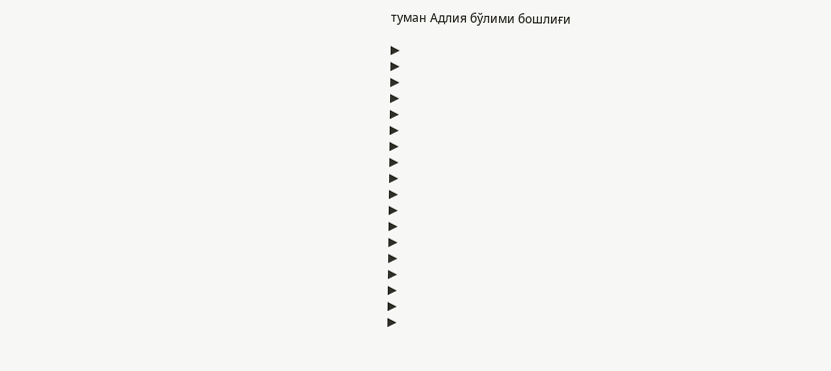туман Адлия бўлими бошлиғи

▶
▶
▶
▶
▶
▶
▶
▶
▶
▶
▶
▶
▶
▶
▶
▶
▶
▶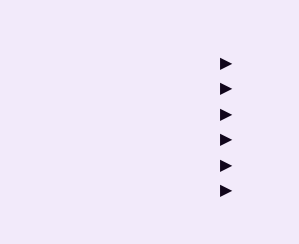▶
▶
▶
▶
▶
▶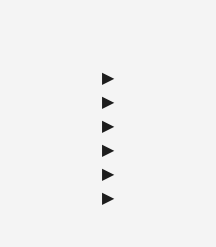▶
▶
▶
▶
▶
▶